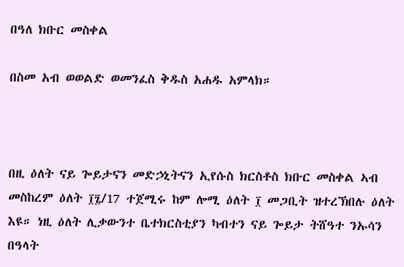በዓለ ክቡር መስቀል

በስመ አብ ወወልድ ወመንፈስ ቅዱስ አሐዱ አምላክ።



በዚ ዕለት ናይ ጐይታናን መድኃኒትናን ኢየሱስ ክርስቶስ ክቡር መስቀል ኣብ መስከረም ዕለት ፲፯/17 ተጀሚሩ ከም ሎሚ ዕለት ፲ መጋቢት ዝተረኽበሉ ዕለት እዩ። ነዚ ዕለት ሊቃውንተ ቤተክርስቲያን ካብተን ናይ ጐይታ ትሸዓተ ንኡሳን በዓላት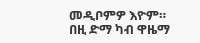መዲቦምዎ እዮም። በዚ ድማ ካብ ዋዜማ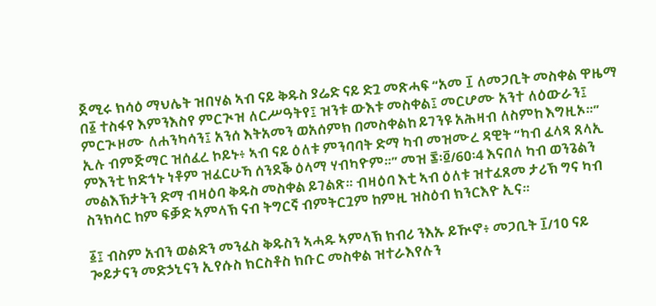ጀሚሩ ክሳዕ ማህሌት ዝበሃል ኣብ ናይ ቅዱስ ያሬድ ናይ ድጓ መጽሓፍ “አመ ፲ ለመጋቢት መስቀል ዋዜማ በ፩ ተስፋየ እምንእስየ ምርጒዝ ለርሥዓትየ፤ ዝንቱ ውእቱ መስቀል፤ መርሆሙ አንተ ለዕውራን፤ ምርጒዞሙ ለሐንካሳን፤ አንሰ እትአመን ወአሰምክ በመስቀልከ ይገንዩ አሕዛብ ለስምከ እግዚኦ።” ኢሉ ብምጅማር ዝሰፈረ ኮይኑ፥ ኣብ ናይ ዕለቱ ምንባባት ድማ ካብ መዝሙረ ዳዊት “ካብ ፈላጻ ጸላኢ ምእንቲ ክድኅኑ ነቶም ዝፈርሁኻ ሰንደቕ ዕላማ ሃብካዮም።” መዝ ፷፡፬/60፡4 እናበለ ካብ ወንጌልን መልእኽታትን ድማ ብዛዕባ ቅዱስ መስቀል ይገልጽ። ብዛዕባ እቲ ኣብ ዕለቱ ዝተፈጸመ ታሪኽ ግና ካብ ስንክሳር ከም ፍቓድ ኣምላኽ ናብ ትግርኛ ብምትርጓም ከምዚ ዝስዕብ ክንርእዮ ኢና።

፩፤ ብስም አብን ወልድን መንፈስ ቅዱስን ኣሓዱ ኣምላኽ ክብሪ ንእኡ ይዂኖ፥ መጋቢት ፲/10 ናይ ጐይታናን መድኃኒናን ኢየሱስ ክርስቶስ ክቡር መስቀል ዝተራእየሉን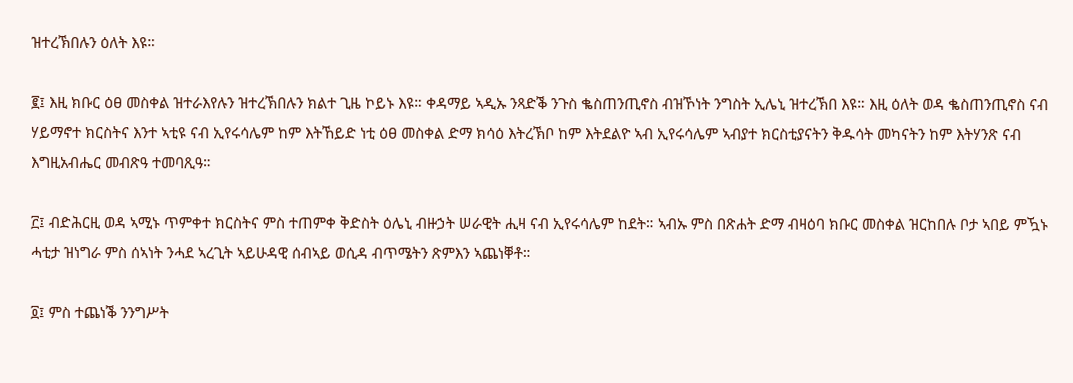ዝተረኽበሉን ዕለት እዩ።

፪፤ እዚ ክቡር ዕፀ መስቀል ዝተራእየሉን ዝተረኽበሉን ክልተ ጊዜ ኮይኑ እዩ። ቀዳማይ ኣዲኡ ንጻድቕ ንጉስ ቈስጠንጢኖስ ብዝኾነት ንግስት ኢሌኒ ዝተረኽበ እዩ። እዚ ዕለት ወዳ ቈስጠንጢኖስ ናብ ሃይማኖተ ክርስትና እንተ ኣቲዩ ናብ ኢየሩሳሌም ከም እትኸይድ ነቲ ዕፀ መስቀል ድማ ክሳዕ እትረኽቦ ከም እትደልዮ ኣብ ኢየሩሳሌም ኣብያተ ክርስቲያናትን ቅዱሳት መካናትን ከም እትሃንጽ ናብ እግዚአብሔር መብጽዓ ተመባጺዓ።

፫፤ ብድሕርዚ ወዳ ኣሚኑ ጥምቀተ ክርስትና ምስ ተጠምቀ ቅድስት ዕሌኒ ብዙኃት ሠራዊት ሒዛ ናብ ኢየሩሳሌም ከደት። ኣብኡ ምስ በጽሐት ድማ ብዛዕባ ክቡር መስቀል ዝርከበሉ ቦታ ኣበይ ምዃኑ ሓቲታ ዝነግራ ምስ ሰኣነት ንሓደ ኣረጊት ኣይሁዳዊ ሰብኣይ ወሲዳ ብጥሜትን ጽምእን ኣጨነቐቶ።

፬፤ ምስ ተጨነቕ ንንግሥት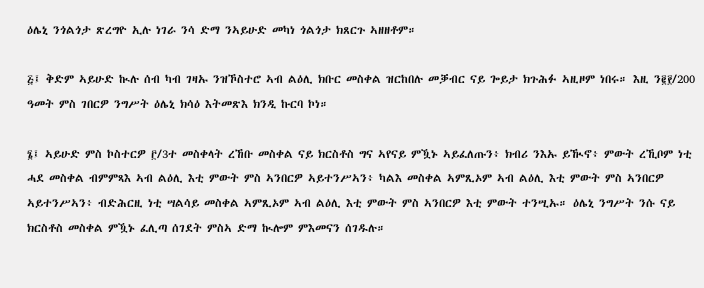ዕሌኒ ንጎልጎታ ጽረግዮ ኢሉ ነገራ ንሳ ድማ ንኣይሁድ መካነ ጎልጎታ ክጸርጉ ኣዘዘቶም።

፭፤ ቅድም ኣይሁድ ኲሉ ሰብ ካብ ገዛኡ ንዝኾስተሮ ኣብ ልዕሊ ክቡር መስቀል ዝርከበሉ መቓብር ናይ ጐይታ ክጉሕፉ ኣዚዞም ነበሩ። እዚ ን፪፻/200 ዓመት ምስ ገበርዎ ንግሥት ዕሌኒ ክሳዕ እትመጽእ ክንዲ ኩርባ ኮነ።

፮፤ ኣይሁድ ምስ ኮስተርዎ ፫/3ተ መስቀላት ረኸቡ መስቀል ናይ ክርስቶስ ግና ኣየናይ ምዃኑ ኣይፈለጡን፥ ክብሪ ንእኡ ይዂኖ፥ ምውት ረኺቦም ነቲ ሓደ መስቀል ብምምጻእ ኣብ ልዕሊ እቲ ምውት ምስ ኣንበርዎ ኣይተንሥኣን፥ ካልእ መስቀል ኣምጺኦም ኣብ ልዕሊ እቲ ምውት ምስ ኣንበርዎ ኣይተንሥኣን፥ ብድሕርዚ ነቲ ሣልሳይ መስቀል ኣምጺኦም ኣብ ልዕሊ እቲ ምውት ምስ ኣንበርዎ እቲ ምውት ተንሢኡ። ዕሌኒ ንግሥት ንሱ ናይ ክርስቶስ መስቀል ምዃኑ ፈሊጣ ሰገደት ምስኣ ድማ ኲሎም ምእመናን ሰገዱሉ።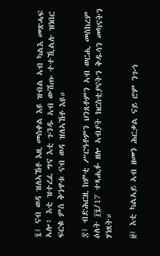፯፤ ናብ ወዳ ዝለኣኸቶ እዚ መስቀል እዩ ዝብል ኣብ ካልእ መጽሓፍ ኣሎ፥ እቲ ዝተረፈ ግና እቲ ጉንዱ ኣብ ውሽጡ ተተኺልሉ ዝነበር ፍርቁ ምስ ቅንዋቱ ናብ ወዳ ዝለኣኸቶ እዩ።

፰፤ ብድሕርዚ ከምቲ ሥርዓቶምን ህንጸቶምን ኣብ ወርሒ መስከረም ዕለት ፲፯/17 ተጻሒፉ ዘሎ ኣብያት ክርስቲያናትን ቅዱሳን መካናትን ሃነጸት።

፱፤ እቲ ካልኣይ ኣብ ዘመን ሕርቃል ናይ ሮም ንጉኅ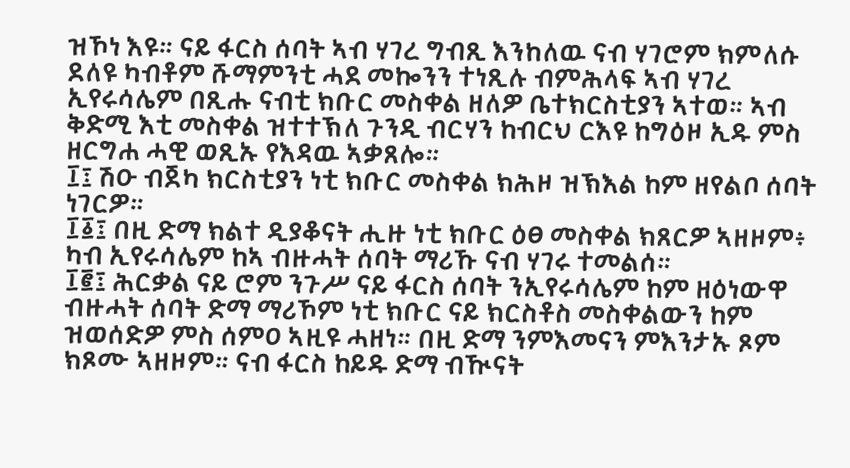ዝኾነ እዩ። ናይ ፋርስ ሰባት ኣብ ሃገረ ግብጺ እንከለዉ ናብ ሃገሮም ክምለሱ ደለዩ ካብቶም ሹማምንቲ ሓደ መኰንን ተነጺሉ ብምሕላፍ ኣብ ሃገረ ኢየሩሳሌም በጺሑ ናብቲ ክቡር መስቀል ዘለዎ ቤተክርስቲያን ኣተወ። ኣብ ቅድሚ እቲ መስቀል ዝተተኽለ ጉንዲ ብርሃን ከብርህ ርእዩ ከግዕዞ ኢዱ ምስ ዘርግሐ ሓዊ ወጺኡ የእዳዉ ኣቃጸሎ።
፲፤ ሽዑ ብጀካ ክርስቲያን ነቲ ክቡር መስቀል ክሕዞ ዝኽእል ከም ዘየልቦ ሰባት ነገርዎ።
፲፩፤ በዚ ድማ ክልተ ዲያቆናት ሒዙ ነቲ ክቡር ዕፀ መስቀል ክጸርዎ ኣዘዞም፥ ካብ ኢየሩሳሌም ከኣ ብዙሓት ሰባት ማሪኹ ናብ ሃገሩ ተመልሰ።
፲፪፤ ሕርቃል ናይ ሮም ንጉሥ ናይ ፋርስ ሰባት ንኢየሩሳሌም ከም ዘዕነውዋ ብዙሓት ሰባት ድማ ማሪኾም ነቲ ክቡር ናይ ክርስቶስ መስቀልውን ከም ዝወሰድዎ ምስ ሰምዐ ኣዚዩ ሓዘነ። በዚ ድማ ንምእመናን ምእንታኡ ጾም ክጾሙ ኣዘዞም። ናብ ፋርስ ከይዱ ድማ ብዂናት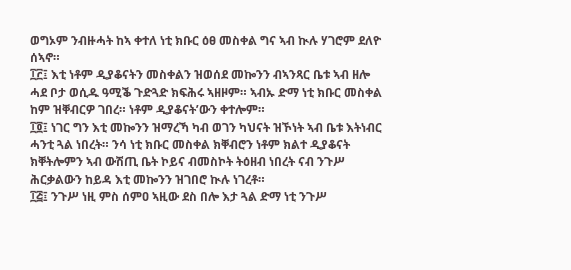ወግኦም ንብዙሓት ከኣ ቀተለ ነቲ ክቡር ዕፀ መስቀል ግና ኣብ ኲሉ ሃገሮም ደለዮ ሰኣኖ።
፲፫፤ እቲ ነቶም ዲያቆናትን መስቀልን ዝወሰደ መኰንን ብኣንጻር ቤቱ ኣብ ዘሎ ሓደ ቦታ ወሲዱ ዓሚቕ ጉድጓድ ክፍሕሩ ኣዘዞም። ኣብኡ ድማ ነቲ ክቡር መስቀል ከም ዝቐብርዎ ገበረ። ነቶም ዲያቆናት’ውን ቀተሎም።
፲፬፤ ነገር ግን እቲ መኰንን ዝማረኻ ካብ ወገን ካህናት ዝኾነት ኣብ ቤቱ እትነብር ሓንቲ ጓል ነበረት። ንሳ ነቲ ክቡር መስቀል ክቐብሮን ነቶም ክልተ ዲያቆናት ክቐትሎምን ኣብ ውሽጢ ቤት ኮይና ብመስኮት ትዕዘብ ነበረት ናብ ንጉሥ ሕርቃልውን ከይዳ እቲ መኰንን ዝገበሮ ኲሉ ነገረቶ።
፲፭፤ ንጉሥ ነዚ ምስ ሰምዐ ኣዚው ደስ በሎ እታ ጓል ድማ ነቲ ንጉሥ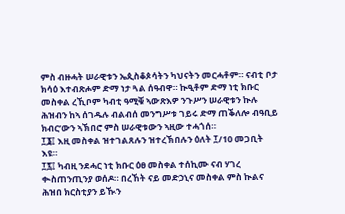ምስ ብዙሓት ሠራዊቱን ኤጲስቆጶሳትን ካህናትን መርሓቶም። ናብቲ ቦታ ክሳዕ እተብጽሖም ድማ ነታ ጓል ሰዓብዋ። ኲዒቶም ድማ ነቲ ክቡር መስቀል ረኺቦም ካብቲ ዓሚቑ ኣውጽእዎ ንጉሥን ሠራዊቱን ኲሉ ሕዝብን ከኣ ሰገዱሉ ብልብሰ መንግሥቱ ገይሩ ድማ ጠቕለሎ ብዓቢይ ክብር’ውን ኣኽበሮ ምስ ሠራዊቱውን ኣዚው ተሓጎሰ።
፲፮፤ እዚ መስቀል ዝተገልጸሉን ዝተረኽበሉን ዕለት ፲/10 መጋቢት እዩ።
፲፯፤ ካብዚ ንደሓር ነቲ ክቡር ዕፀ መስቀል ተሰኪሙ ናብ ሃገረ ቊስጠንጢንያ ወሰዶ። በረኸት ናይ መድኃኒና መስቀል ምስ ኲልና ሕዝበ ክርስቲያን ይዂን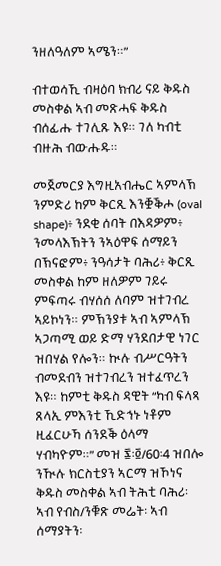ንዘለዓለም ኣሜን።”

ብተወሳኺ ብዛዕባ ክብሪ ናይ ቅዱስ መስቀል ኣብ መጽሓፍ ቅዱስ ብሰፊሑ ተገሊጹ እዩ። ገለ ካብቲ ብዙሕ ብውሑዱ።

መጀመርያ እግዚአብሔር ኣምላኽ ንምድሪ ከም ቅርጺ እንቛቕሖ (oval shape)፥ ንደቂ ሰባት በእዳዎም፥ ንመላእኽትን ንኣዕዋፍ ሰማይን በኽናፎም፥ ንዓሳታት ባሕሪ፥ ቅርጺ መስቀል ከም ዘለዎም ገይሩ ምፍጣሩ ብሃሰሰ ለባም ዝተገብረ ኣይኮነን። ምኽንያቱ ኣብ ኣምላኽ ኣጋጣሚ ወይ ድማ ሃንደበታዊ ነገር ዝበሃል የሎን። ኲሉ ብሥርዓትን ብመደብን ዝተገብረን ዝተፈጥረን እዩ። ከምቲ ቅዱስ ዳዊት “ካብ ፍላጻ ጸላኢ ምእንቲ ኺድኅኑ ነቶም ዚፈርሁኻ ሰንደቕ ዕላማ ሃብካዮም።” መዝ ፷፡፬/60፡4 ዝበሎ ንዂሉ ክርስቲያን ኣርማ ዝኾነና ቅዱስ መስቀል ኣብ ትሕቲ ባሕሪ፡ ኣብ የብስ/ንቑጽ መሬት፡ ኣብ ሰማያትን፡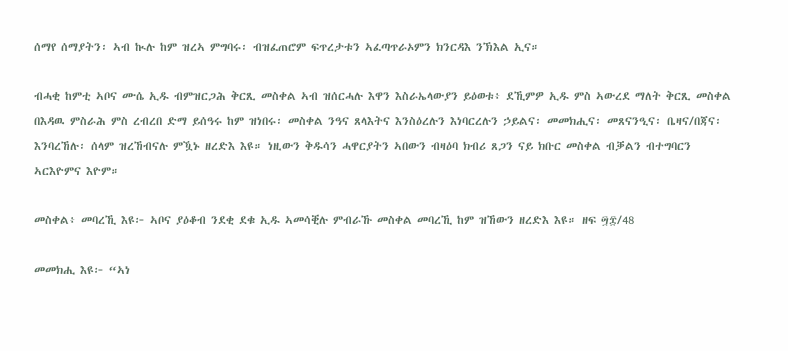ሰማየ ሰማያትን፡ ኣብ ኲሉ ከም ዝረኣ ምግባሩ፡ ብዝፈጠሮም ፍጥረታቱን ኣፈጣጥራኦምን ክንርዳእ ንኽእል ኢና።

ብሓቂ ከምቲ ኣቦና ሙሴ ኢዱ ብምዝርጋሕ ቅርጺ መስቀል ኣብ ዝሰርሓሉ እዋን እስራኤላውያን ይዕወቱ፥ ደኺምዎ ኢዱ ምስ ኣውረደ ማለት ቅርጺ መስቀል በእዳዉ ምስራሕ ምስ ረብረበ ድማ ይሰዓሩ ከም ዝነበሩ፡ መስቀል ንዓና ጸላእትና እንስዕረሉን እነባርረሉን ኃይልና፡ መመክሒና፡ መጸናንዒና፡ ቤዛና/በጃና፡ እንባረኸሉ፡ ሰላም ዝረኸብናሉ ምዃኑ ዘረድእ እዩ። ነዚውን ቅዱሳን ሓዋርያትን ኣበውን ብዛዕባ ክብሪ ጸጋን ናይ ክቡር መስቀል ብቓልን ብተግባርን ኣርእዮምና እዮም።

መስቀል፥ መባረኺ እዩ፦ ኣቦና ያዕቆብ ንደቂ ደቁ ኢዱ ኣመሳቒሉ ምብራኹ መስቀል መባረኺ ከም ዝኸውን ዘረድእ እዩ። ዘፍ ፵፰/48

መመክሒ እዩ፦ “ኣነ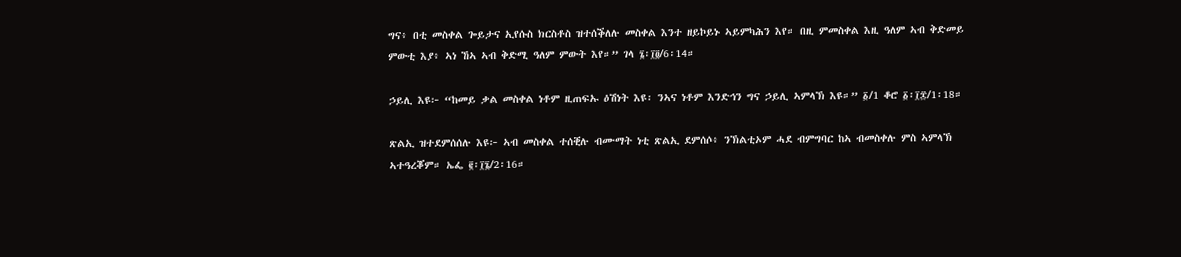ግና፥ በቲ መስቀል ጐይታና ኢየሱስ ክርስቶስ ዝተሰቕለሉ መስቀል እንተ ዘይኮይኑ ኣይምካሕን እየ። በዚ ምመስቀል እዚ ዓለም ኣብ ቅድመይ ምውቲ እያ፥ ኣነ ኸኣ ኣብ ቅድሚ ዓለም ምውት እየ።” ገላ ፮፡፲፬/6፡14።

ኃይሊ እዩ፦ “ከመይ ቃል መስቀል ነቶም ዚጠፍኡ ዕሽነት እዩ፡ ንኣና ነቶም እንድኅን ግና ኃይሊ ኣምላኽ እዩ።” ፩/1 ቆሮ ፩፡፲፰/1፡18።

ጽልኢ ዝተደምሰሰሉ እዩ፦ ኣብ መስቀል ተሰቒሉ ብሙማት ነቲ ጽልኢ ደምሰሶ፥ ንኽልቲኦም ሓደ ብምግባር ከኣ ብመስቀሉ ምስ ኣምላኽ ኣተዓረቖም። ኤፌ ፪፡፲፮/2፡16።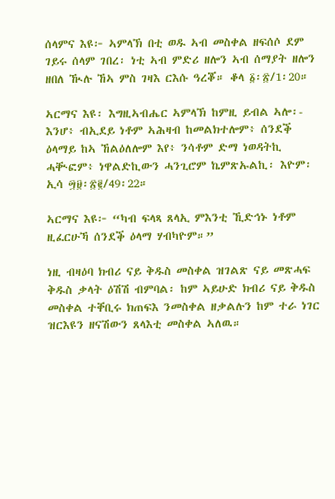ሰላምና እዩ፦ ኣምላኽ በቲ ወዱ ኣብ መስቀል ዘፍሰሶ ደም ገይሩ ሰላም ገበረ፡ ነቲ ኣብ ምድሪ ዘሎን ኣብ ሰማያት ዘሎን ዘበለ ዂሉ ኸኣ ምስ ገዛእ ርእሱ ዓረቖ። ቆላ ፩፡፳/1፡20።

ኣርማና እዩ፡ እግዚኣብሔር ኣምላኽ ከምዚ ይብል ኣሎ፡- እንሆ፥ ብኢደይ ነቶም ኣሕዛብ ከመልክተሎም፥ ሰንደቕ ዕላማይ ከኣ ኸልዕለሎም እየ፥ ንሳቶም ድማ ነወዳትኪ ሓቚፎም፥ ነዋልድኪውን ሓንጊሮም ኬምጽኡልኪ፡ እዮም፡ ኢሳ ፵፱፡፳፪/49፡22።

ኣርማና እዩ፦ “ካብ ፍላጻ ጸላኢ ምእንቲ ኺድኅኑ ነቶም ዚፈርሁኻ ሰንደቕ ዕላማ ሃብካዮም።”

ነዚ ብዛዕባ ክብሪ ናይ ቅዱስ መስቀል ዝገልጽ ናይ መጽሓፍ ቅዱስ ቃላት ዕሽሽ ብምባል፡ ከም ኣይሁድ ክብሪ ናይ ቅዱስ መስቀል ተቐቢሩ ክጠፍእ ንመስቀል ዘቃልሉን ከም ተራ ነገር ዝርእዩን ዘናሽውን ጸላእቲ መስቀል ኣለዉ።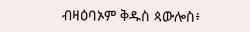ብዛዕባኦም ቅዱስ ጳውሎስ፥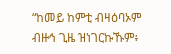“ከመይ ከምቲ ብዛዕባኦም ብዙኅ ጊዜ ዝነገርኩኹም፥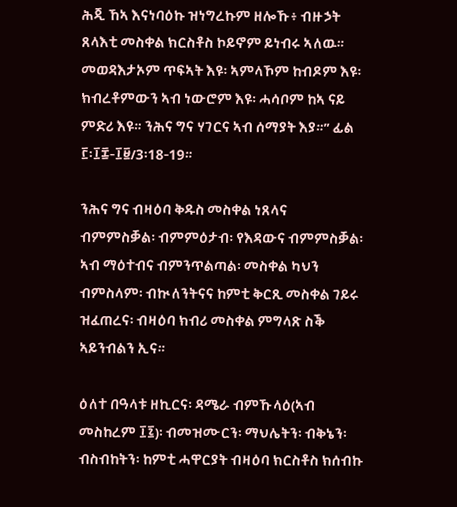ሕጂ ኸኣ እናነባዕኩ ዝነግረኩም ዘሎኹ፥ ብዙኃት ጸላእቲ መስቀል ክርስቶስ ኮይኖም ይነብሩ ኣለዉ። መወዳእታኦም ጥፍኣት እዩ፡ ኣምላኾም ከብዶም እዩ፡ ክብረቶምውን ኣብ ነውሮም እዩ፡ ሓሳቦም ከኣ ናይ ምድሪ እዩ። ንሕና ግና ሃገርና ኣብ ሰማያት እያ።” ፊል ፫፡፲፰-፲፱/3፡18-19።

ንሕና ግና ብዛዕባ ቅዱስ መስቀል ነጸላና ብምምስቓል፡ ብምምዕታብ፡ የእዳውና ብምምስቓል፡ ኣብ ማዕተብና ብምንጥልጣል፡ መስቀል ካህን ብምስላም፡ ብኲለንትናና ከምቲ ቅርጺ መስቀል ገይሩ ዝፈጠረና፡ ብዛዕባ ክብሪ መስቀል ምግላጽ ስቕ ኣይንብልን ኢና።

ዕለተ በዓላቱ ዘኪርና፡ ዳሜራ ብምኹላዕ(ኣብ መስከረም ፲፯)፡ ብመዝሙርን፡ ማህሌትን፡ ብቅኔን፡ ብስብከትን፡ ከምቲ ሓዋርያት ብዛዕባ ክርስቶስ ክሰብኩ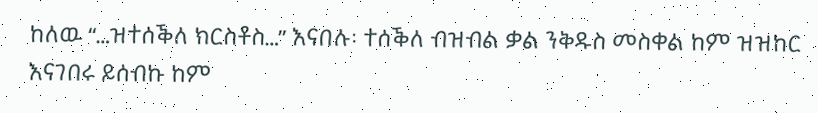ከለዉ “…ዝተሰቕለ ክርስቶስ…” እናበሉ፡ ተሰቕለ ብዝብል ቃል ንቅዱስ መስቀል ከም ዝዝከር እናገበሩ ይሰብኩ ከም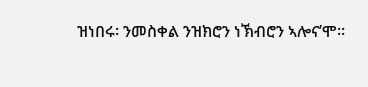ዝነበሩ፡ ንመስቀል ንዝክሮን ነኽብሮን ኣሎና’ሞ።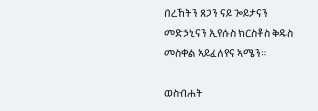በረኸትን ጸጋን ናይ ጐይታናን መድኃኒናን ኢየሱስ ክርስቶስ ቅዱስ መስቀል ኣይፈለየና ኣሜን።

ወስብሐት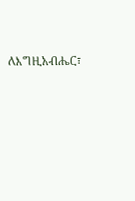ለእግዚአብሔር፣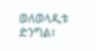ወለወላዲቱ ድንግል፣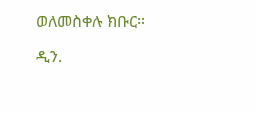ወለመስቀሉ ክቡር።

ዲን.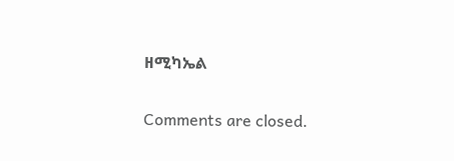ዘሚካኤል

Comments are closed.